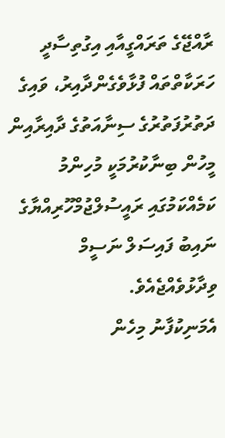ރާއްޖޭގެ ތަރައްގީއާއި އިގުތިސާދީ ހަރަކާތްތައް ފުޅާވެގެންދާއިރު، ވައިގެ ދަތުރުފަތުރުގެ ސިނާއަތުގެ ދާއިރާއިން މީހުން ބިނާކުރުމަކީ މުހިންމު ކަމެއްކަމުގައި ރައީސުލްޖުމްހޫރިއްޔާގެ ނައިބު ފައިސަލް ނަސީމް ވިދާޅުވެއްޖެއެވެ.
އެމަނިކުފާނު މިހެން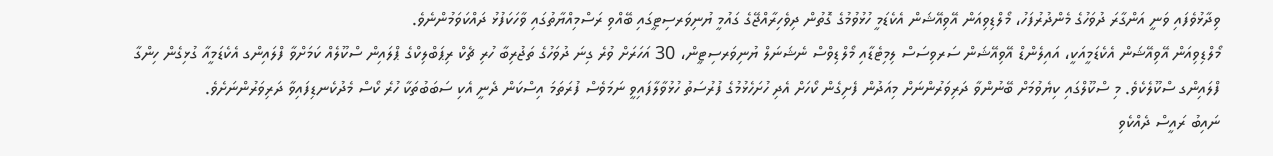ވިދާޅުވެފައި ވަނީ އަންގާރަ ދުވަހުގެ މެންދުރުފަހު، މޯލްޑިވިއަން އޭވިއޭޝަން އެކެޑަމީ ހުޅުވުމުގެ ގޮތުން ދިވެހިރާއްޖޭގެ ގައުމީ ޔުނިވަރސިޓީގައި ބޭއްވި ރަސްމިއްޔާތުގައި ވާހަކަފުޅު ދައްކަވަމުންނެވެ.
މޯލްޑިވިއަން އޭވިއޭޝަން އެކެޑަމީއަކީ، އައިލެންޑް އޭވިއޭޝަން ސަރވިސަސް ލިމިޓެޑާއި މޯލްޑިވްސް ނެޝަނަލް ޔުނިވަރސިޓީން، 30 އަހަރަށް ވުރެ ގިނަ ދުވަހުގެ ތަޖުރިބާ ހުރި ޗެކް ރިޕަބްލިކްގެ ޕްލައިން ސްކޫލެއް ކަމަށްވާ ފްލައިންގ އެކެޑަމީއާ ގުޅިގެން ހިންގާ ފްލައިންގ ސްކޫލެކެވެ. މި ސްކޫލްގައި ކިޔެވުމަށް ބޭނުންވާ ދަރިވަރުންނަށް މިއަދުން ފެށިގެން ކޯހަށް އެދި ހުށަހެޅުމުގެ ފުރުސަތު ހުޅުވާލާފައިވީ ނަމަވެސް ފުރަތަމަ އިސްކަން ދެނީ އެކި ސަބަބުތަކާ ހުރެ ކޯސް މެދުކެނޑިފައިވާ ދަރިވަރުންނަށެވެ.
ނައިބު ރައީސް ދެއްކެވި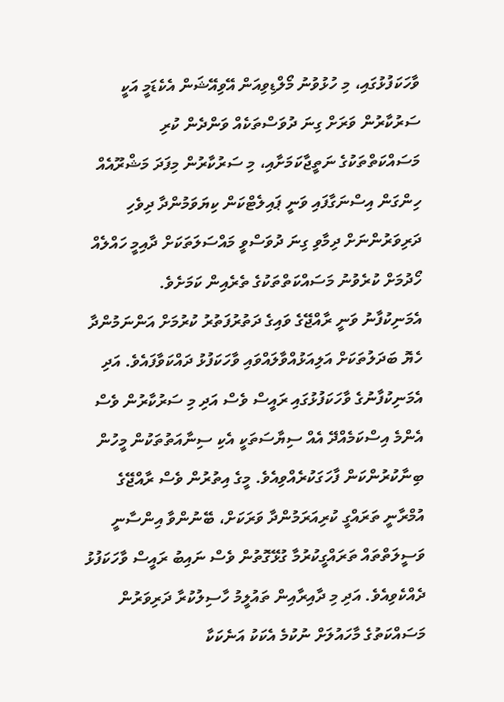ވާހަކަފުޅުގައި، މި ހުޅުވުނު މޯލްޑިވިއަން އޭވިއޭޝަން އެކެޑަމީ އަކީ ސަރުކާރުން ވަރަށް ގިނަ ދުވަސްތަކެއް ވަންދެން ކުރި މަސައްކަތްތަކުގެ ނަތީޖާކަމަށާއި، މި ސަރުކާރުން މިފަދަ މަޝްރޫއެއް ހިންގަން އިސްނަގާފައި ވަނީ ޕައިލެޓްކަން ކިޔަވަމުންދާ ދިވެހި ދަރިވަރުންނަށް ދިމާވި ގިނަ ދުވަސްވީ މައްސަލަތަކަށް ދާއިމީ ހައްލެއް ހޯދުމަށް ކުރެވުނު މަސައްކަތްތަކުގެ ތެރެއިން ކަމަށެވެ.
އެމަނިކުފާނު ވަނީ ރާއްޖޭގެ ވައިގެ ދަތުރުފަތުރު ކުރުމަށް އަންނަމުންދާ ހެޔޮ ބަދަލުތަކަށް އަލިއަޅުއްވާލައްވައި ވާހަކަފުޅު ދައްކަވާފައެވެ. އަދި އެމަނިކުފާނުގެ ވާހަކަފުޅުގައި ރައީސް ވެސް އަދި މި ސަރުކާރުން ވެސް އެންމެ އިސްކަމެއްދޭ އެއް ސިޔާސަތަކީ އެކި ސިނާއަތުތަކުން މީހުން ބިނާކުރުންކަން ފާހަގަކުރެއްވިއެވެ. މީގެ އިތުރުން ވެސް ރާއްޖޭގެ އުމްރާނީ ތަރައްގީ ކުރިއަރަމުންދާ ވަރަކަށް، ބޭނުންވާ އިންސާނީ ވަސީލަތްތައް ތަރައްގީކުރުމާ ގުޅޭގޮތުން ވެސް ނައިބު ރައީސް ވާހަކަފުޅު ދެއްކެވިއެވެ. އަދި މި ދާއިރާއިން ތައުލީމު ހާސިލުކުރާ ދަރިވަރުން މަސައްކަތުގެ މާހައުލަށް ނުކުމެ އެކަކު އަނެކަކާ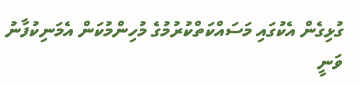ގުޅިގެން އެކުގައި މަސައްކަތްކުރުމުގެ މުހިންމުކަން އެމަނިކުފާނު ވަނީ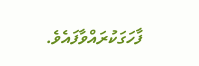ފާހަގަކުރައްވާފައެވެ.